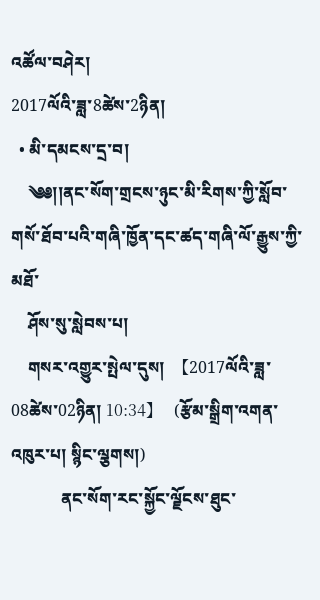འཚོལ་བཤེར།
2017ལོའི་ཟླ་8ཚེས་2ཉིན།
  • མི་དམངས་དྲ་བ།
    ༄༅།།ནང་སོག་གྲངས་ཉུང་མི་རིགས་ཀྱི་སློབ་གསོ་ཐོབ་པའི་གཞི་ཁྱོན་དང་ཚད་གཞི་ལོ་རྒྱུས་ཀྱི་མཐོ་
    ཤོས་སུ་སླེབས་པ།
    གསར་འགྱུར་སྤེལ་དུས།  【2017ལོའི་ཟླ་ 08ཚེས་02ཉིན། 10:34】   (རྩོམ་སྒྲིག་འགན་འཁུར་པ། སྙིང་ལྕགས།)
            ནང་སོག་རང་སྐྱོང་ལྗོངས་ཐུང་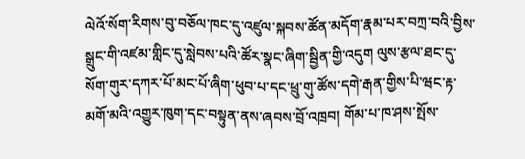ལེའོ་སོག་རིགས་བུ་བཅོལ་ཁང་དུ་འཛུལ་སྐབས་ཚོན་མདོག་རྣམ་པར་བཀྲ་བའི་བྱིས་སྒྲུང་གི་འཛམ་གླིང་དུ་སླེབས་པའི་ཚོར་སྣང་ཞིག་སྦྱིན་གྱི་འདུག ལུས་རྩལ་ཐང་དུ་སོག་གུར་དཀར་པོ་མང་པོ་ཞིག་ཕུབ་པ་དང་ཕྲུ་གུ་ཚོས་དགེ་རྒན་གྱིས་པི་ཝང་རྟ་མགོ་མའི་འགྱུར་ཁུག་དང་བསྟུན་ནས་ཞབས་བྲོ་འཁྲབ། གོམ་པ་ཁ་ཤས་སྤོས་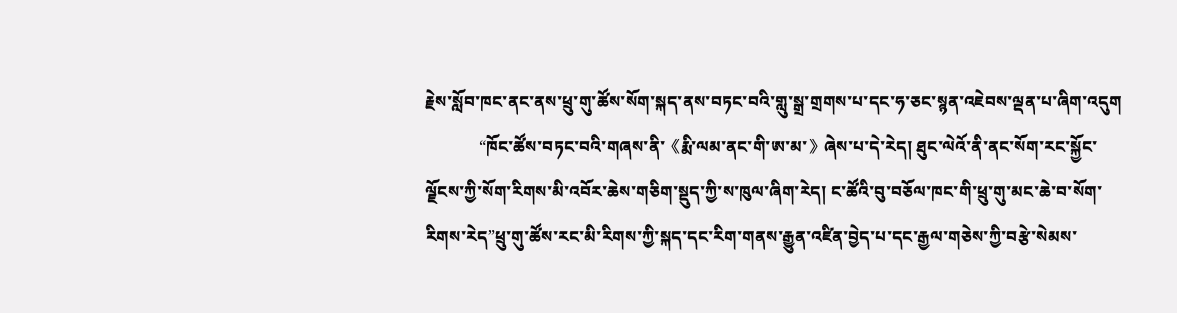རྗེས་སློབ་ཁང་ནང་ནས་ཕྲུ་གུ་ཚོས་སོག་སྐད་ནས་བཏང་བའི་གླུ་སྒྲ་གྲགས་པ་དང་ཧ་ཅང་སྙན་འཇེབས་ལྡན་པ་ཞིག་འདུག
             “ཁོང་ཚོས་བཏང་བའི་གཞས་ནི་《རྨི་ལམ་ནང་གི་ཨ་མ་》ཞེས་པ་དེ་རེད། ཐུང་ལེའོ་ནི་ནང་སོག་རང་སྐྱོང་ལྗོངས་ཀྱི་སོག་རིགས་མི་འབོར་ཆེས་གཅིག་སྡུད་ཀྱི་ས་ཁུལ་ཞིག་རེད། ང་ཚོའི་བུ་བཅོལ་ཁང་གི་ཕྲུ་གུ་མང་ཆེ་བ་སོག་རིགས་རེད”ཕྲུ་གུ་ཚོས་རང་མི་རིགས་ཀྱི་སྐད་དང་རིག་གནས་རྒྱུན་འཛིན་བྱེད་པ་དང་རྒྱལ་གཅེས་ཀྱི་བརྩེ་སེམས་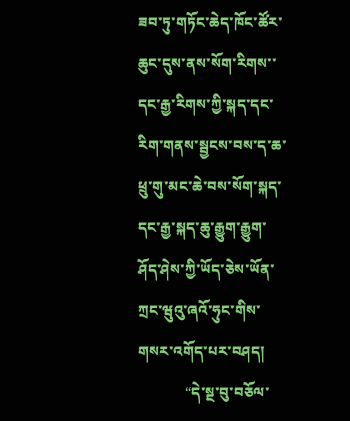ཟབ་ཏུ་གཏོང་ཆེད་ཁོང་ཚོར་ཆུང་དུས་ནས་སོག་རིགས་་དང་རྒྱ་རིགས་ཀྱི་སྐད་དང་རིག་གནས་སྦྱངས་བས་ད་ཆ་ཕྲུ་གུ་མང་ཆེ་བས་སོག་སྐད་དང་རྒྱ་སྐད་ཆུ་རྒྱུག་རྒྱུག་ཤོད་ཤེས་ཀྱི་ཡོད་ཅེས་ཡོན་ཀྲང་ཝུའུ་ཞའོ་ཧུང་གིས་གསར་འགོད་པར་བཤད།
             “དེ་སྔ་བུ་བཅོལ་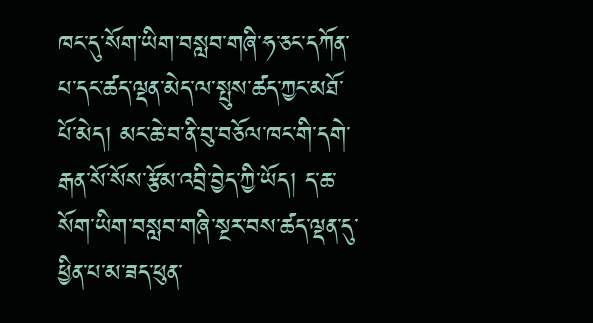ཁང་དུ་སོག་ཡིག་བསླབ་གཞི་ཧ་ཅང་དཀོན་པ་དང་ཚད་ལྡན་མེད་ལ་སྤུས་ཚད་ཀྱང་མཐོ་པོ་མེད། མང་ཆེ་བ་ནི་བུ་བཅོལ་ཁང་གི་དགེ་རྒན་སོ་སོས་རྩོམ་འབྲི་བྱེད་ཀྱི་ཡོད། ད་ཆ་སོག་ཡིག་བསླབ་གཞི་སྔར་བས་ཚད་ལྡན་དུ་ཕྱིན་པ་མ་ཟད་ཕུན་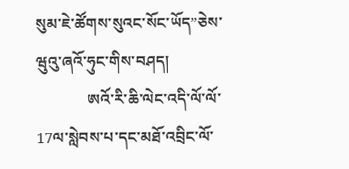སུམ་ཇེ་ཚོགས་སུའང་སོང་ཡོད”ཅེས་ཝུའུ་ཞའོ་ཧུང་གིས་བཤད།
             ཨའོ་རི་ཆི་ལེང་འདི་ལོ་ལོ་17ལ་སླེབས་པ་དང་མཐོ་འབྲིང་ལོ་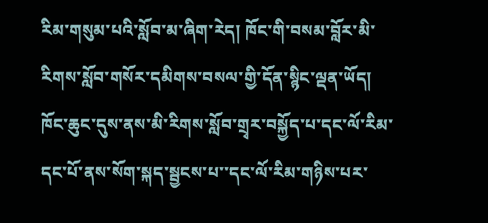རིམ་གསུམ་པའི་སློབ་མ་ཞིག་རེད། ཁོང་གི་བསམ་བློར་མི་རིགས་སློབ་གསོར་དམིགས་བསལ་གྱི་དོན་སྙིང་ལྡན་ཡོད། ཁོང་ཆུང་དུས་ནས་མི་རིགས་སློབ་གྲྭར་བསྐྱོད་པ་དང་ལོ་རིམ་དང་པོ་ནས་སོག་སྐད་སྦྱངས་པ་་དང་ལོ་རིམ་གཉིས་པར་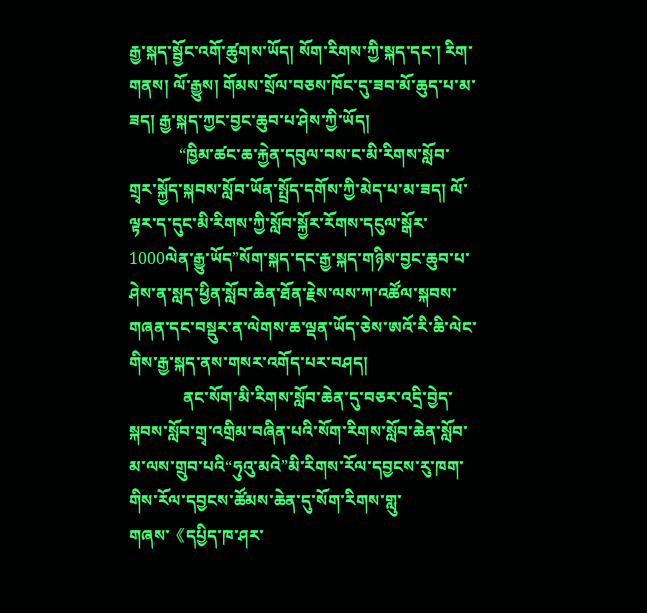རྒྱ་སྐད་སྦྱོང་འགོ་ཚུགས་ཡོད། སོག་རིགས་ཀྱི་སྐད་དང་། རིག་གནས། ལོ་རྒྱུས། གོམས་སྲོལ་བཅས་ཁོང་དུ་ཟབ་མོ་ཆུད་པ་མ་ཟད། རྒྱ་སྐད་ཀྱང་བྱང་ཆུབ་པ་ཤེས་ཀྱི་ཡོད།
            “ཁྱིམ་ཚང་ཆ་རྐྱེན་དབུལ་བས་ང་མི་རིགས་སློབ་གྲྭར་སྐྱོད་སྐབས་སློབ་ཡོན་སྤྲོད་དགོས་ཀྱི་མེད་པ་མ་ཟད། ལོ་ལྟར་ད་དུང་མི་རིགས་ཀྱི་སློབ་སྐྱོར་རོགས་དངུལ་སྒོར་1000ལེན་རྒྱུ་ཡོད”སོག་སྐད་དང་རྒྱ་སྐད་གཉིས་བྱང་ཆུབ་པ་ཤེས་ན་སླད་ཕྱིན་སློབ་ཆེན་ཐོན་རྗེས་ལས་ཀ་འཚོལ་སྐབས་གཞན་དང་བསྡུར་ན་ལེགས་ཆ་ལྡན་ཡོད་ཅེས་ཨའོ་རི་ཆི་ལེང་གིས་རྒྱ་སྐད་ནས་གསར་འགོད་པར་བཤད།
             ནང་སོག་མི་རིགས་སློབ་ཆེན་དུ་བཅར་འདྲི་བྱེད་སྐབས་སློབ་གྲྭ་འགྲིམ་བཞིན་པའི་སོག་རིགས་སློབ་ཆེན་སློབ་མ་ལས་གྲུབ་པའི“ཧུའུ་མའེ”མི་རིགས་རོལ་དབྱངས་རུ་ཁག་གིས་རོལ་དབྱངས་ཚོམས་ཆེན་དུ་སོག་རིགས་གླུ་གཞས་《དཔྱིད་ཁ་ཤར་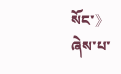སོང་》ཞེས་པ་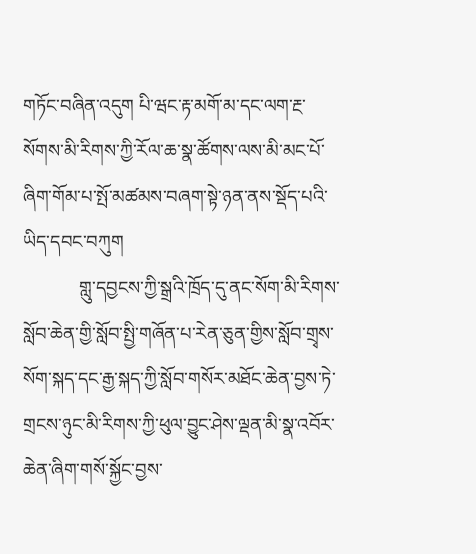གཏོང་བཞིན་འདུག པི་ཝང་རྟ་མགོ་མ་དང་ལག་རྔ་སོགས་མི་རིགས་ཀྱི་རོལ་ཆ་སྣ་ཚོགས་ལས་མི་མང་པོ་ཞིག་གོམ་པ་སྤོ་མཚམས་བཞག་སྟེ་ཉན་ནས་སྡོད་པའི་ཡིད་དབང་བཀུག
            གླུ་དབྱངས་ཀྱི་སྒྲའི་ཁྲོད་དུ་ནང་སོག་མི་རིགས་སློབ་ཆེན་གྱི་སློབ་སྤྱི་གཞོན་པ་རེན་ཅུན་གྱིས་སློབ་གྲྭས་སོག་སྐད་དང་རྒྱ་སྐད་ཀྱི་སློབ་གསོར་མཐོང་ཆེན་བྱས་ཏེ་གྲངས་ཉུང་མི་རིགས་ཀྱི་ཕུལ་བྱུང་ཤེས་ལྡན་མི་སྣ་འབོར་ཆེན་ཞིག་གསོ་སྐྱོང་བྱས་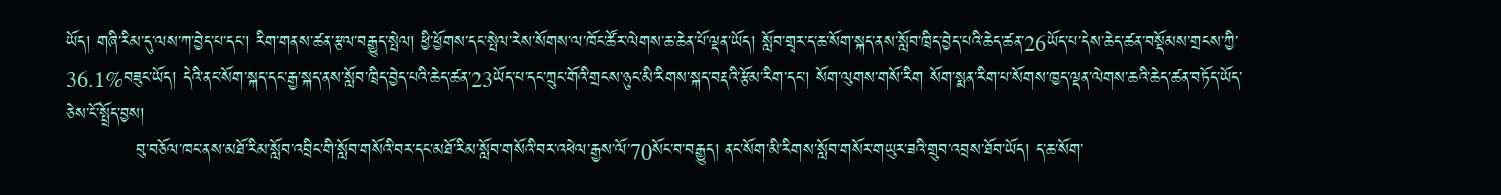ཡོད། གཞི་རིམ་དུ་ལས་ཀ་བྱེད་པ་དང་། རིག་གནས་ཚན་རྩལ་བརྒྱུད་སྤེལ། ཕྱི་ཕྱོགས་དང་སྤེལ་རེས་སོགས་ལ་ཁོང་ཚོར་ལེགས་ཆ་ཆེན་པོ་ལྡན་ཡོད། སློབ་གྲྭར་ད་ཆ་སོག་སྐད་ནས་སློབ་ཁྲིད་བྱེད་པའི་ཆེད་ཚན་26ཡོད་པ་དེས་ཆེད་ཚན་བསྡོམས་གྲངས་ཀྱི་36.1%བཟུང་ཡོད། དེའི་ནང་སོག་སྐད་དང་རྒྱ་སྐད་ནས་སློབ་ཁྲིད་བྱེད་པའི་ཆེད་ཚན་23ཡོད་པ་དང་ཀྲུང་གོའི་གྲངས་ཉུང་མི་རིགས་སྐད་བརྡའི་རྩོམ་རིག་དང་། སོག་ལུགས་གསོ་རིག སོག་སྨན་རིག་པ་སོགས་ཁྱད་ལྡན་ལེགས་ཆའི་ཆེད་ཚན་བཏོད་ཡོད་ཅེས་ངོ་སྤྲོད་བྱས།
            བུ་བཅོལ་ཁང་ནས་མཐོ་རིམ་སློབ་འབྲིང་གི་སློབ་གསོའི་བར་དང་མཐོ་རིམ་སློབ་གསོའི་བར་འཕེལ་རྒྱས་ལོ་70སོང་བ་བརྒྱུད། ནང་སོག་མི་རིགས་སློབ་གསོར་གཡུར་ཟའི་གྲུབ་འབྲས་ཐོབ་ཡོད། ད་ཆ་སོག་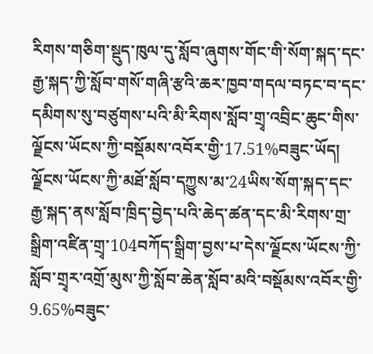རིགས་གཅིག་སྡུད་ཁུལ་དུ་སློབ་ཞུགས་གོང་གི་སོག་སྐད་དང་རྒྱ་སྐད་ཀྱི་སློབ་གསོ་གཞི་རྩའི་ཆར་ཁྱབ་གདལ་བཏང་བ་དང་དམིགས་སུ་བཙུགས་པའི་མི་རིགས་སློབ་གྲྭ་འབྲིང་ཆུང་གིས་ལྗོངས་ཡོངས་ཀྱི་བསྡོམས་འབོར་གྱི་17.51%བཟུང་ཡོད། ལྗོངས་ཡོངས་ཀྱི་མཐོ་སློབ་དཀྱུས་མ་24ཡིས་སོག་སྐད་དང་རྒྱ་སྐད་ནས་སློབ་ཁྲིད་བྱེད་པའི་ཆེད་ཚན་དང་མི་རིགས་གྲ་སྒྲིག་འཛིན་གྲྭ་104བཀོད་སྒྲིག་བྱས་པ་དེས་ལྗོངས་ཡོངས་ཀྱི་སློབ་གྲྭར་འགྲོ་མུས་ཀྱི་སློབ་ཆེན་སློབ་མའི་བསྡོམས་འབོར་གྱི་9.65%བཟུང་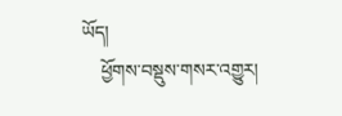ཡོད།
    ཕྱོགས་བསྡུས་གསར་འགྱུར།